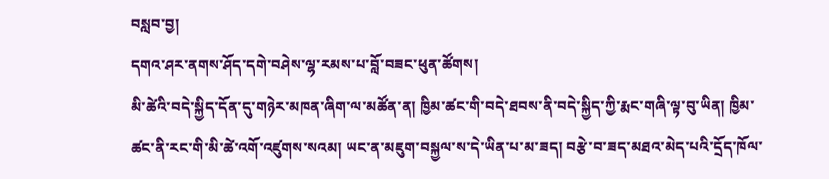བསླབ་བྱ།
དགའ་ཤར་ནགས་ཤོད་དགེ་བཤེས་ལྷ་རམས་པ་བློ་བཟང་ཕུན་ཚོགས།
མི་ཚེའི་བདེ་སྐྱིད་དོན་དུ་གཉེར་མཁན་ཞིག་ལ་མཚོན་ན། ཁྱིམ་ཚང་གི་བདེ་ཐབས་ནི་བདེ་སྐྱིད་ཀྱི་རྨང་གཞི་ལྟ་བུ་ཡིན། ཁྱིམ་ཚང་ནི་རང་གི་མི་ཚེ་འགོ་འཛུགས་སའམ། ཡང་ན་མཇུག་བསྐྱལ་ས་དེ་ཡིན་པ་མ་ཟད། བརྩེ་བ་ཟད་མཐའ་མེད་པའི་དྲོད་ཁོལ་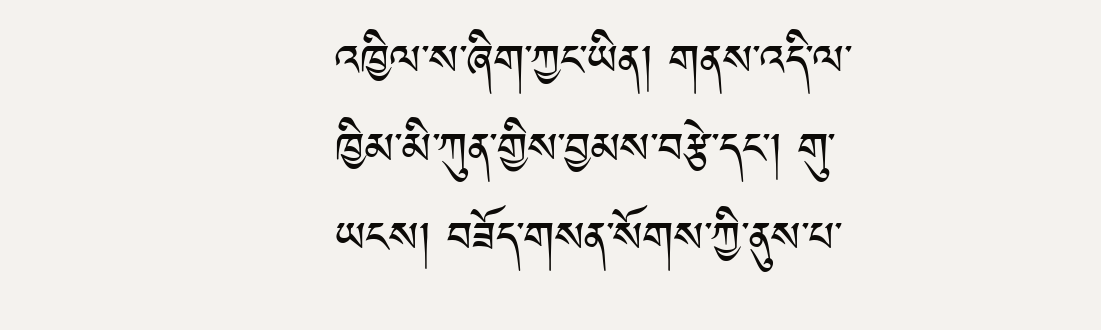འཁྱིལ་ས་ཞིག་ཀྱང་ཡིན། གནས་འདི་ལ་ཁྱིམ་མི་ཀུན་གྱིས་བྱམས་བརྩེ་དང་། གུ་ཡངས། བཟོད་གསན་སོགས་ཀྱི་ནུས་པ་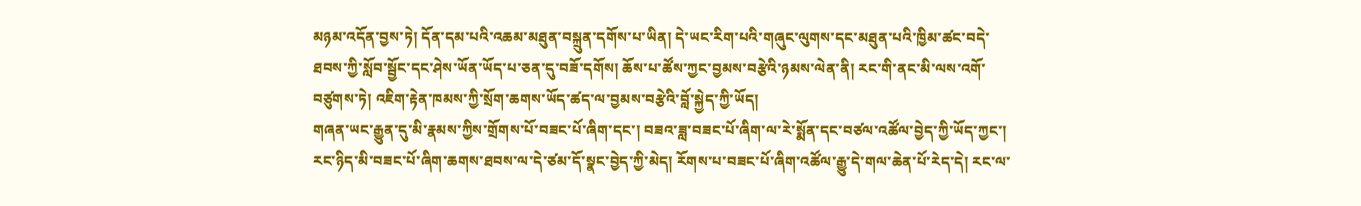མཉམ་འདོན་བྱས་ཏེ། དོན་དམ་པའི་འཆམ་མཐུན་བསྐྲུན་དགོས་པ་ཡིན། དེ་ཡང་རིག་པའི་གཞུང་ལུགས་དང་མཐུན་པའི་ཁྱིམ་ཚང་བདེ་ཐབས་ཀྱི་སློབ་སྦྱོང་དང་ཤེས་ཡོན་ཡོད་པ་ཅན་དུ་བཟོ་དགོས། ཆོས་པ་ཚོས་ཀྱང་བྱམས་བརྩེའི་ཉམས་ལེན་ནི། རང་གི་ནང་མི་ལས་འགོ་བཙུགས་ཏེ། འཇིག་རྟེན་ཁམས་ཀྱི་སྲོག་ཆགས་ཡོད་ཚད་ལ་བྱམས་བརྩེའི་བློ་སྐྱེད་ཀྱི་ཡོད།
གཞན་ཡང་རྒྱུན་དུ་མི་རྣམས་ཀྱིས་གྲོགས་པོ་བཟང་པོ་ཞིག་དང་། བཟའ་ཟླ་བཟང་པོ་ཞིག་ལ་རེ་སྨོན་དང་བཙལ་འཚོལ་བྱེད་ཀྱི་ཡོད་ཀྱང་། རང་ཉིད་མི་བཟང་པོ་ཞིག་ཆགས་ཐབས་ལ་དེ་ཙམ་དོ་སྣང་བྱེད་ཀྱི་མེད། རོགས་པ་བཟང་པོ་ཞིག་འཚོལ་རྒྱུ་དེ་གལ་ཆེན་པོ་རེད་དེ། རང་ལ་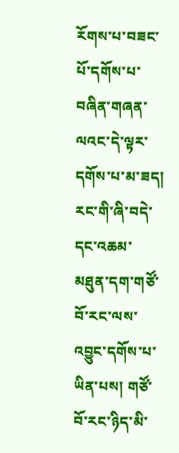རོགས་པ་བཟང་པོ་དགོས་པ་བཞིན་གཞན་ལའང་དེ་ལྟར་དགོས་པ་མ་ཟད། རང་གི་ཞི་བདེ་དང་འཆམ་མཐུན་དག་གཙོ་བོ་རང་ལས་འབྱུང་དགོས་པ་ཡིན་པས། གཙོ་བོ་རང་ཉིད་མི་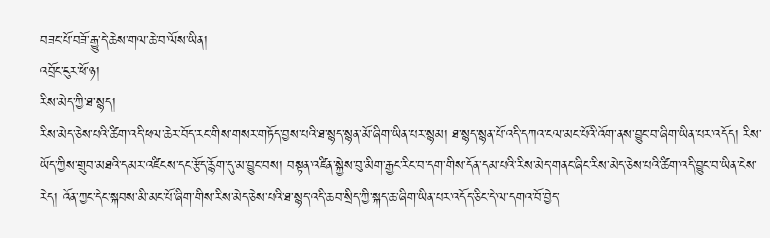བཟང་པོ་བཟོ་རྒྱུ་དེ་ཆེས་གལ་ཆེ་བ་ལོས་ཡིན།
འབྲོང་ངུར་ཕོ་ཉ།
རིས་མེད་ཀྱི་ཐ་སྙད།
རིས་མེད་ཅེས་པའི་ཚིག་འདི་ཕལ་ཆེར་བོད་རང་གིས་གསར་གཏོད་བྱས་པའི་ཐ་སྙད་སྙན་མོ་ཞིག་ཡིན་པར་སྙམ། ཐ་སྙད་སྙན་པོ་འདི་དཀའ་ངལ་མང་པོའི་འོག་ནས་བྱུང་བ་ཞིག་ཡིན་པར་འདོད། རིས་ཡོད་ཀྱིས་གྲུབ་མཐའི་དམར་འཛིངས་དང་རྩོད་རྙོག་དུ་མ་བྱུང་བས། བསྟན་འཛིན་སྐྱེས་བུ་མིག་རྒྱང་རིང་བ་དག་གིས་དོན་དམ་པའི་རིས་མེད་གནང་ཞིང་རིས་མེད་ཅེས་པའི་ཚིག་འདི་བྱུང་བ་ཡིན་ངེས་རེད། འོན་ཀྱང་དེང་སྐབས་མི་མང་པོ་ཞིག་གིས་རིས་མེད་ཅེས་པའི་ཐ་སྙད་འདི་ཆབ་སྲིད་ཀྱི་སྐད་ཆ་ཞིག་ཡིན་པར་འདོད་ཅིང་དེ་ལ་དགའ་བོ་བྱེད་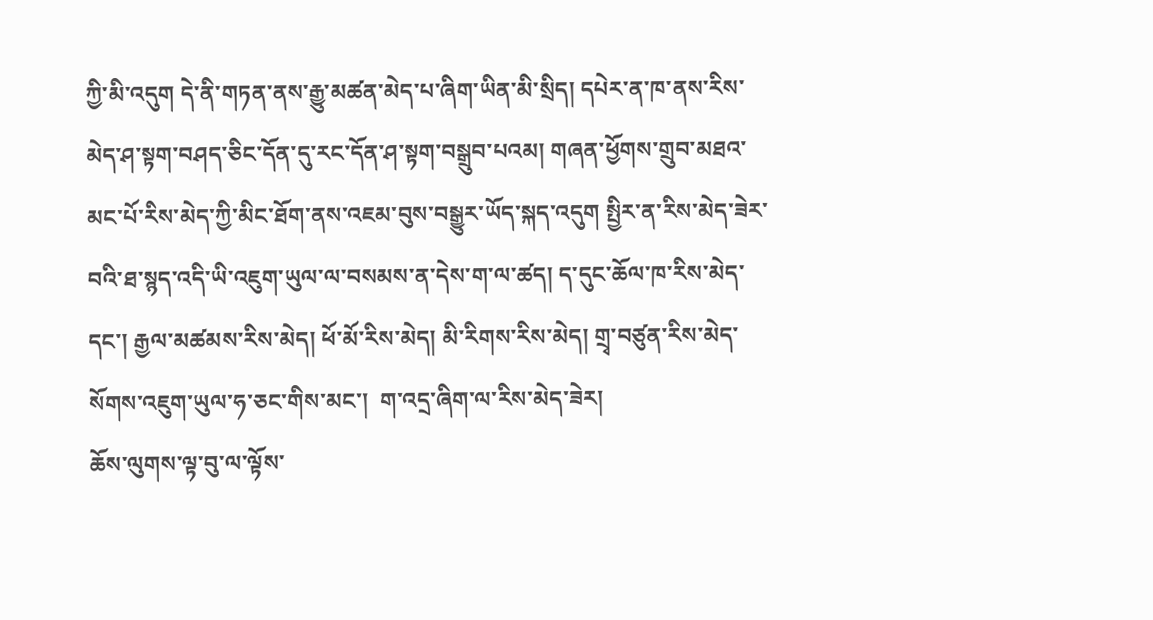ཀྱི་མི་འདུག དེ་ནི་གཏན་ནས་རྒྱུ་མཚན་མེད་པ་ཞིག་ཡིན་མི་སྲིད། དཔེར་ན་ཁ་ནས་རིས་མེད་ཤ་སྟག་བཤད་ཅིང་དོན་དུ་རང་དོན་ཤ་སྟག་བསྒྲུབ་པའམ། གཞན་ཕྱོགས་གྲུབ་མཐའ་མང་པོ་རིས་མེད་ཀྱི་མིང་ཐོག་ནས་འཇམ་བུས་བསྒྱུར་ཡོད་སྐད་འདུག སྤྱིར་ན་རིས་མེད་ཟེར་བའི་ཐ་སྙད་འདི་ཡི་འཇུག་ཡུལ་ལ་བསམས་ན་དེས་ག་ལ་ཚད། ད་དུང་ཆོལ་ཁ་རིས་མེད་དང་། རྒྱལ་མཚམས་རིས་མེད། ཕོ་མོ་རིས་མེད། མི་རིགས་རིས་མེད། གྲྭ་བཙུན་རིས་མེད་སོགས་འཇུག་ཡུལ་ཧ་ཅང་གིས་མང་།  ག་འདྲ་ཞིག་ལ་རིས་མེད་ཟེར།
ཆོས་ལུགས་ལྟ་བུ་ལ་ལྟོས་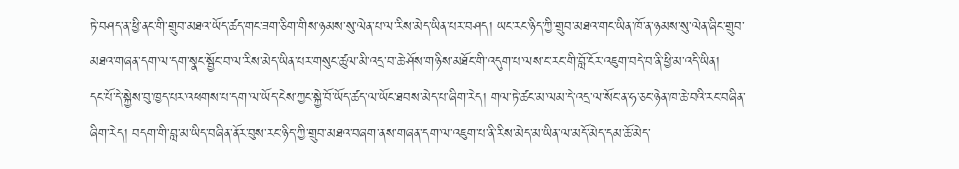ཏེ་བཤད་ན་ཕྱི་ནང་གི་གྲུབ་མཐའ་ཡོད་ཚད་གང་ཟག་ཅིག་གིས་ཉམས་སུ་ལེན་པ་ལ་རིས་མེད་ཡིན་པར་བཤད། ཡང་རང་ཉིད་ཀྱི་གྲུབ་མཐའ་གང་ཡིན་ཁོ་ན་ཉམས་སུ་ལེན་ཞིང་གྲུབ་མཐའ་གཞན་དག་ལ་དག་སྣང་སྦྱོང་བ་ལ་རིས་མེད་ཡིན་པར་གསུང་ཚུལ་མི་འདྲ་བ་ཆེ་ཤོས་གཉིས་མཐོང་གི་འདུག་པ་ལས་ང་རང་གི་བློ་ངོར་འཇུག་བདེ་བ་ནི་ཕྱི་མ་འདི་ཡིན།
དང་པོ་དེ་སྐྱེས་བུ་ཁྱད་པར་འཕགས་པ་དག་ལ་ཡོད་ངེས་ཀྱང་སྐྱེ་བོ་ཡོད་ཚད་ལ་ཡོང་ཐབས་མེད་པ་ཞིག་རེད། གལ་ཏེ་ཚང་མ་ལམ་དེ་འདྲ་ལ་སོང་ན་ཧ་ཅང་ཉེན་ཁ་ཆེ་བའི་རང་བཞིན་ཞིག་རེད། བདག་གི་བླ་མ་ཡིད་བཞིན་ནོར་བུས་རང་ཉིད་ཀྱི་གྲུབ་མཐའ་བཞག་ནས་གཞན་དག་ལ་འཇུག་པ་ནི་རིས་མེད་མ་ཡིན་ལ་མདོ་མེད་དམ་ཆོ་མེད་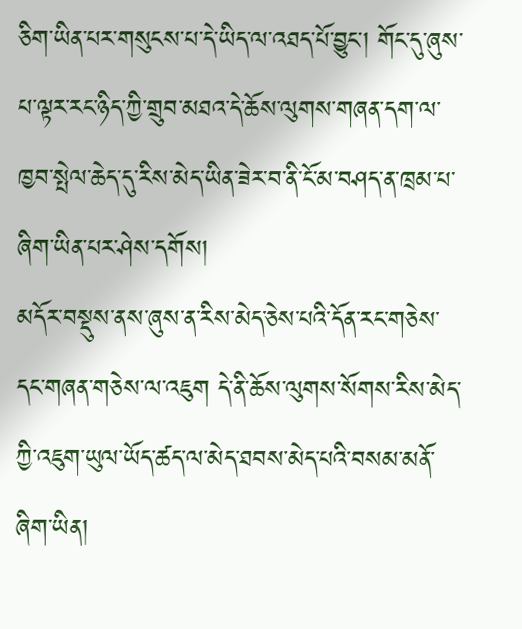ཅིག་ཡིན་པར་གསུངས་པ་དེ་ཡིད་ལ་འཐད་པོ་བྱུང་། གོང་དུ་ཞུས་པ་ལྟར་རང་ཉིད་ཀྱི་གྲུབ་མཐའ་དེ་ཆོས་ལུགས་གཞན་དག་ལ་ཁྱབ་སྤེལ་ཆེད་དུ་རིས་མེད་ཡིན་ཟེར་བ་ནི་ངོ་མ་བཤད་ན་ཁྲམ་པ་ཞིག་ཡིན་པར་ཤེས་དགོས།
མདོར་བསྡུས་ནས་ཞུས་ན་རིས་མེད་ཅེས་པའི་དོན་རང་གཅེས་དང་གཞན་གཅེས་ལ་འཇུག དེ་ནི་ཆོས་ལུགས་སོགས་རིས་མེད་ཀྱི་འཇུག་ཡུལ་ཡོད་ཚད་ལ་མེད་ཐབས་མེད་པའི་བསམ་མནོ་ཞིག་ཡིན།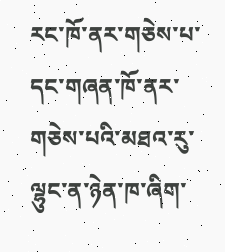རང་ཁོ་ནར་གཅེས་པ་དང་གཞན་ཁོ་ནར་གཅེས་པའི་མཐའ་རུ་ལྷུང་ན་ཉེན་ཁ་ཞིག་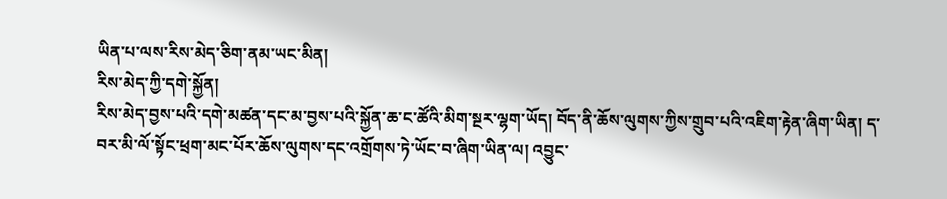ཡིན་པ་ལས་རིས་མེད་ཅིག་ནམ་ཡང་མིན།
རིས་མེད་ཀྱི་དགེ་སྐྱོན།
རིས་མེད་བྱས་པའི་དགེ་མཚན་དང་མ་བྱས་པའི་སྐྱོན་ཆ་ང་ཚོའི་མིག་སྔར་ལྷག་ཡོད། བོད་ནི་ཆོས་ལུགས་ཀྱིས་གྲུབ་པའི་འཇིག་རྟེན་ཞིག་ཡིན། ད་བར་མི་ལོ་སྟོང་ཕྲག་མང་པོར་ཆོས་ལུགས་དང་འགྲོགས་ཏེ་ཡོང་བ་ཞིག་ཡིན་ལ། འབྱུང་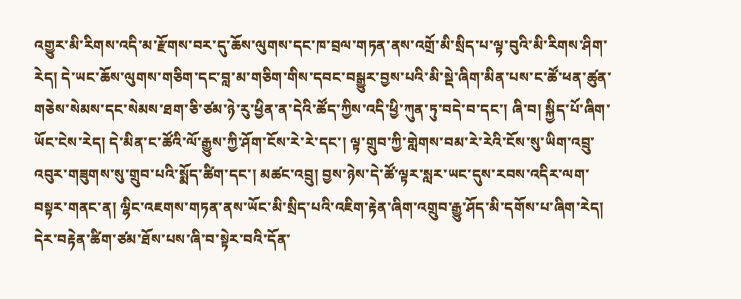འགྱུར་མི་རིགས་འདི་མ་རྫོགས་བར་དུ་ཆོས་ལུགས་དང་ཁ་བྲལ་གཏན་ནས་འགྲོ་མི་སྲིད་པ་ལྟ་བུའི་མི་རིགས་ཤིག་རེད། དེ་ཡང་ཆོས་ལུགས་གཅིག་དང་བླ་མ་གཅིག་གིས་དབང་བསྒྱུར་བྱས་པའི་མི་སྡེ་ཞིག་མིན་པས་ང་ཚོ་ཕན་ཚུན་གཅེས་སེམས་དང་སེམས་ཐག་ཅི་ཙམ་ཉེ་རུ་ཕྱིན་ན་དེའི་ཚོད་ཀྱིས་འདི་ཕྱི་ཀུན་ཏུ་བདེ་བ་དང་། ཞི་བ། སྐྱིད་པོ་ཞིག་ཡོང་ངེས་རེད། དེ་མིན་ང་ཚོའི་ལོ་རྒྱུས་ཀྱི་ཤོག་ངོས་རེ་རེ་དང་། ལྟ་གྲུབ་ཀྱི་གླེགས་བམ་རེ་རེའི་ངོས་སུ་ཡིག་འབྲུ་འབུར་གཟུགས་སུ་གྲུབ་པའི་སྨོད་ཚིག་དང་། མཚང་འབྲུ། བྱས་ཉེས་དེ་ཚོ་ལྟར་སླར་ཡང་དུས་རབས་འདིར་ལག་བསྟར་གནང་ན། ལྷིང་འཇགས་གཏན་ནས་ཡོང་མི་སྲིད་པའི་འཇིག་རྟེན་ཞིག་འགྲུབ་རྒྱུ་ཤོད་མི་དགོས་པ་ཞིག་རེད། དེར་བརྟེན་ཚིག་ཙམ་ཐོས་པས་ཞི་བ་སྟེར་བའི་དོན་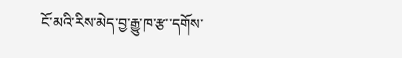ངོ་མའི་རིས་མེད་བྱ་རྒྱུ་ཁ་རྩ་་དགོས་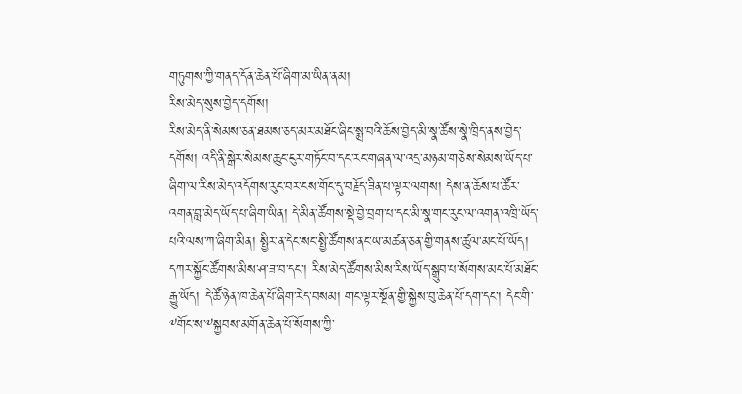གཏུགས་ཀྱི་གནད་དོན་ཆེན་པོ་ཞིག་མ་ཡིན་ནམ།
རིས་མེད་སུས་བྱེད་དགོས།
རིས་མེད་ནི་སེམས་ཅན་ཐམས་ཅད་མར་མཐོང་ཞིང་སྨྲ་བའི་ཆོས་བྱེད་མི་སྣ་ཚོས་སྣེ་ཁྲིད་ནས་བྱེད་དགོས། འདི་ནི་སྒེར་སེམས་ཆུང་ངུར་གཏོང་བ་དང་རང་གཞན་ལ་འདྲ་མཉམ་གཅེས་སེམས་ཡོད་པ་ཞིག་ལ་རིས་མེད་འདོགས་རུང་བར་ངས་གོང་དུ་བརྗོད་ཟིན་པ་ལྟར་ལགས། དེས་ན་ཆོས་པ་ཚོར་འགན་བླ་མེད་ཡོད་པ་ཞིག་ཡིན། དེ་མིན་ཚོགས་སྡེ་བྱེ་བྲག་པ་དང་མི་སྣ་གང་རུང་ལ་འགན་འཁྲི་ཡོད་པའི་ལས་ཀ་ཞིག་མིན། སྤྱིར་ན་དེང་སང་སྤྱི་ཚོགས་ནང་ཡ་མཚན་ཅན་གྱི་གནས་ཚུལ་མང་པོ་ཡོད། དཀར་སྐྱོང་ཚོགས་མིས་ཤ་ཟ་བ་དང་། རིས་མེད་ཚོགས་མིས་རིས་ཡོད་སྒྲུབ་པ་སོགས་མང་པོ་མཐོང་རྒྱུ་ཡོད། དེ་ཚོ་ཉེན་ཁ་ཆེན་པོ་ཞིག་རེད་བསམ། གང་ལྟར་སྔོན་གྱི་སྐྱེས་བུ་ཆེན་པོ་དག་དང་། དེང་གི་༸གོང་ས་༸སྐྱབས་མགོན་ཆེན་པོ་སོགས་ཀྱི་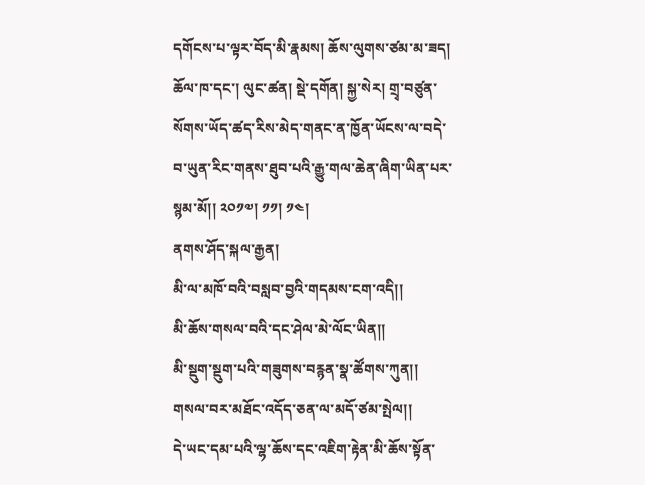དགོངས་པ་ལྟར་བོད་མི་རྣམས། ཆོས་ལུགས་ཙམ་མ་ཟད། ཆོལ་ཁ་དང་། ལུང་ཚན། སྡེ་དགོན། སྐྱ་སེར། གྲྭ་བཙུན་སོགས་ཡོད་ཚད་རིས་མེད་གནང་ན་ཁྱོན་ཡོངས་ལ་བདེ་བ་ཡུན་རིང་གནས་ཐུབ་པའི་རྒྱུ་གལ་ཆེན་ཞིག་ཡིན་པར་སྙམ་མོ།། ༢༠༡༧། ༡༡། ༡༤།
ནགས་ཤོད་སྐལ་རྒྱན།
མི་ལ་མཁོ་བའི་བསླབ་བྱའི་གདམས་ངག་འདི།།
མི་ཆོས་གསལ་བའི་དང་ཤེལ་མེ་ལོང་ཡིན།།
མི་སྡུག་སྡུག་པའི་གཟུགས་བརྙན་སྣ་ཚོགས་ཀུན།།
གསལ་བར་མཐོང་འདོད་ཅན་ལ་མདོ་ཙམ་སྤེལ།།
དེ་ཡང་དམ་པའི་ལྷ་ཆོས་དང་འཇིག་རྟེན་མི་ཆོས་སྟོན་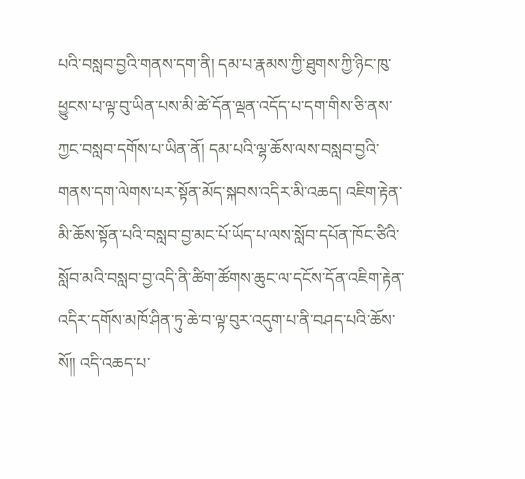པའི་བསླབ་བྱའི་གནས་དག་ནི། དམ་པ་རྣམས་ཀྱི་ཐུགས་ཀྱི་ཉིང་ཁུ་ཕྱུངས་པ་ལྟ་བུ་ཡིན་པས་མི་ཚེ་དོན་ལྡན་འདོད་པ་དག་གིས་ཅི་ནས་ཀྱང་བསླབ་དགོས་པ་ཡིན་ནོ། དམ་པའི་ལྷ་ཆོས་ལས་བསླབ་བྱའི་གནས་དག་ལེགས་པར་སྟོན་མོད་སྐབས་འདིར་མི་འཆད། འཇིག་རྟེན་མི་ཆོས་སྟོན་པའི་བསླབ་བྱ་མང་པོ་ཡོད་པ་ལས་སློབ་དཔོན་ཁོང་ཙིའི་སློབ་མའི་བསླབ་བྱ་འདི་ནི་ཚིག་ཚོགས་ཆུང་ལ་དངོས་དོན་འཇིག་རྟེན་འདིར་དགོས་མཁོ་ཤིན་ཏུ་ཆེ་བ་ལྟ་བུར་འདུག་པ་ནི་བཤད་པའི་ཆོས་སོ།། འདི་འཆད་པ་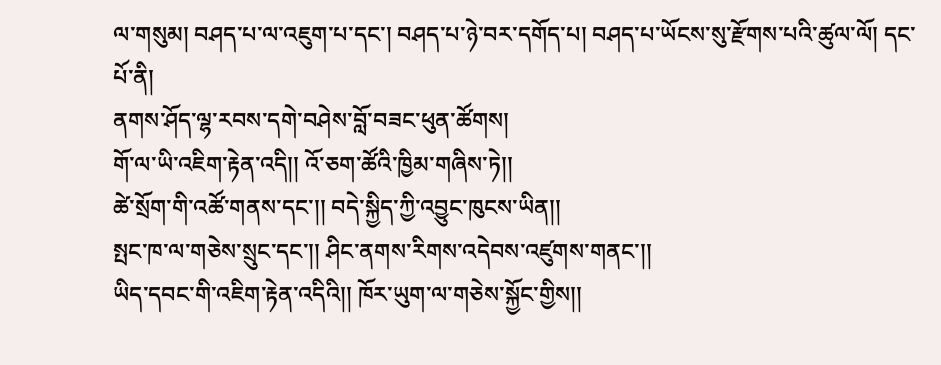ལ་གསུམ། བཤད་པ་ལ་འཇུག་པ་དང་། བཤད་པ་ཉེ་བར་དགོད་པ། བཤད་པ་ཡོངས་སུ་རྫོགས་པའི་ཚུལ་ལོ། དང་པོ་ནི།
ནགས་ཤོད་ལྷ་རབས་དགེ་བཤེས་བློ་བཟང་ཕུན་ཚོགས།
གོ་ལ་ཡི་འཇིག་རྟེན་འདི།། འོ་ཅག་ཚོའི་ཁྱིམ་གཞིས་ཏེ།།
ཚེ་སྲོག་གི་འཚོ་གནས་དང་།། བདེ་སྐྱིད་ཀྱི་འབྱུང་ཁུངས་ཡིན།།
སྤང་ཁ་ལ་གཅེས་སྲུང་དང་།། ཤིང་ནགས་རིགས་འདེབས་འཛུགས་གནང་།།
ཡིད་དབང་གི་འཇིག་རྟེན་འདིའི།། ཁོར་ཡུག་ལ་གཅེས་སྐྱོང་གྱིས།།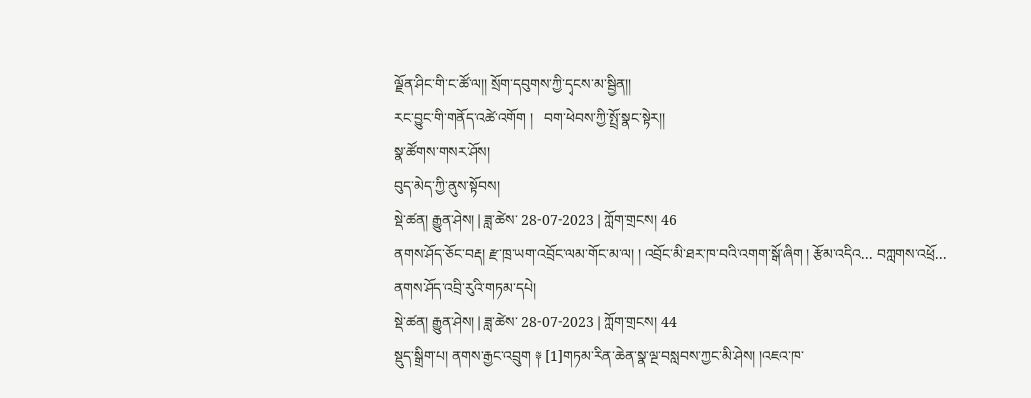ལྗོན་ཤིང་གི་ང་ཚོ་ལ།། སྲོག་དབུགས་ཀྱི་དྭངས་མ་སྦྱིན།།
རང་བྱུང་གི་གནོད་འཚེ་འགོག །   བག་ཕེབས་ཀྱི་སྤྲོ་སྣང་སྟེར།།
སྣ་ཚོགས་གསར་ཤོས།
བུད་མེད་ཀྱི་ནུས་སྟོབས།
སྡེ་ཚན། རྒྱུན་ཤེས། | ཟླ་ཚེས་ 28-07-2023 | ཀློག་གྲངས། 46
ནགས་ཤོད་ཅོང་བརྡ། རྫ་ཁྲ་ཡག་འབྲོང་ལམ་གོང་མ་ལ། ། འབྲོང་མི་ཐར་ཁ་བའི་འགག་སྒོ་ཞིག ། རྩོམ་འདིའ... བཀླགས་འཕྲོ...
ནགས་ཤོད་འབྲི་རུའི་གཏམ་དཔེ།
སྡེ་ཚན། རྒྱུན་ཤེས། | ཟླ་ཚེས་ 28-07-2023 | ཀློག་གྲངས། 44
སྡུད་སྒྲིག་པ། ནགས་རྒྱང་འབྲུག ༈ [1]གཏམ་རིན་ཆེན་སྣ་ལྔ་བསླབས་ཀྱང་མི་ཤེས། །འཇའ་ཁ་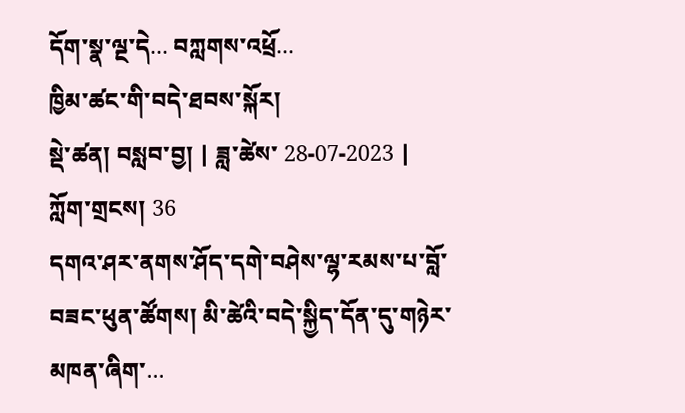དོག་སྣ་ལྔ་དེ... བཀླགས་འཕྲོ...
ཁྱིམ་ཚང་གི་བདེ་ཐབས་སྐོར།
སྡེ་ཚན། བསླབ་བྱ། | ཟླ་ཚེས་ 28-07-2023 | ཀློག་གྲངས། 36
དགའ་ཤར་ནགས་ཤོད་དགེ་བཤེས་ལྷ་རམས་པ་བློ་བཟང་ཕུན་ཚོགས། མི་ཚེའི་བདེ་སྐྱིད་དོན་དུ་གཉེར་མཁན་ཞིག་...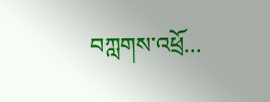བཀླགས་འཕྲོ...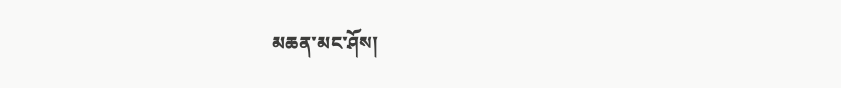མཆན་མང་ཤོས།